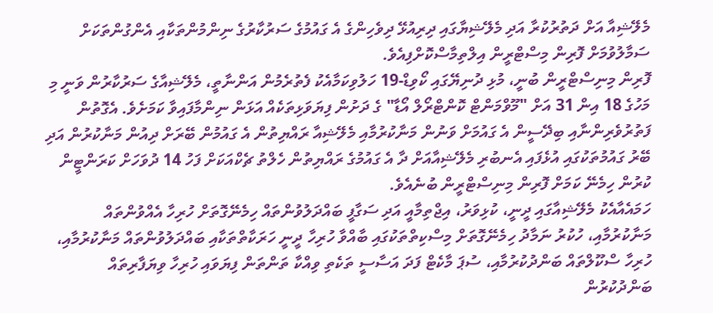މެލޭޝިއާ އަށް ދަތުރުކުރާ އަދި މެލޭޝިޔާގައި ދިރިއުޅޭ ދިވެހިންގެ އެ ގައުމުގެ ސަރުކާރުގެ ނިންމުންތަކާއި އެންގުންތަކަށް ސަމާލުވުމަށް ފޮރިން މިސްޓްރީން އިލްތިމާސްކޮށްފިއެވެ.
ފޮރިން މިނިސްޓްރީން ބުނީ، މުޅި ދުނިޔޭގައި ކޯވިޑް-19 ހަލުވިކަމާއެކު ފެތުރެމުން އަންނާތީ، މެލޭޝިއާގެ ސަރުކާރުން ވަނީ މި މަހުގެ 18 އިން 31 އަށް "މޫވްމަންޓް ކޮންޓްރޯލް އޯޑާ" ގެ ދަށުން ފިޔަވަޅިތަކެއް އަޅަން ނިންމާފައިވާ ކަމަށެވެ. އެގޮތުން ފަތުރުވެރިންނާއި ބިދޭސީން އެ ގައުމަށް ވަނުން މަނާކުރުމާއި މެލޭޝިއާ ރައްޔިތުން އެ ގައުމުން ބޭރަށް ދިއުން މަނާކުރުން އަދި ބޭރު ގައުމުތަކުގައި އުޅެފައި އެނބުރި މެލޭޝިއާއަށް ދާ އެ ގައުމުގެ ރައްޔިތުން ހެލްތު ޗެކްއަކަށް ފަހު 14 ދުވަހަށް ކަރަންޓީން ކުރުން ހިމެނޭ ކަމަށް ފޮރިން މިނިސްޓްރީން ބުނެއެވެ.
ހަމައެއާއެކު މެލޭޝިއާގައި ދީނީ، ކުޅިވަރު، އިޖްތިމާއީ އަދި ސަގާފީ ބައްދަލުވުންތައް ހިމެނޭގޮތަށް ހުރިހާ އެއްވުންތައް މަނާކުރުމާއި، ހުކުރު ނަމާދު ހިމެނޭގޮތަށް މިސްކިތްތަކުގައި ބާއްވާ ހުރިހާ ދީނީ ހަރަކާތްތަކާއި ބައްދަލުވުންތައް މަނާކުރުމާއި، ހުރިހާ ސްކޫލްތައް ބަންދުކުރުމާއި، ސުޕަ މާކެޓް ފަދަ އަސާސީ ތަކެތި ވިއްކާ ތަންތަން ފިޔަވައި ހުރިހާ ވިޔަފާރިތައް ބަންދުކުރުން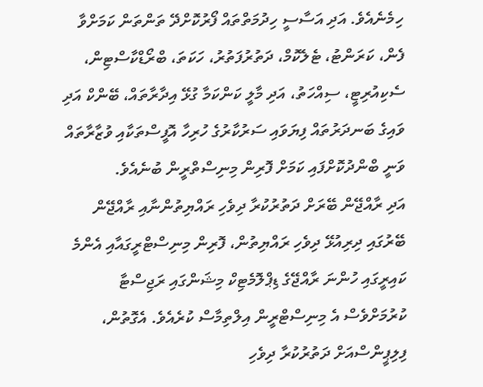ހިމެނެއެވެ. އަދި އަސާސީ ހިދުމަތްތައް ފޯރުކޮށްދޭ ތަންތަން ކަމަށްވާ ފެން، ކަރަންޓު، ޓެލެކޮމް، ދަތުރުފަތުރު، ހަކަތަ، ބްރޯޑްކާސްޓިން، ސެކިއުރިޓީ، ސިއްހަތު، އަދި މާލީ ކަންކަމާ ގުޅޭ އިދާރާތައް، ބޭންކް އަދި ވައިގެ ބަނދަރުތައް ފިޔަވައި ސަރުކާރުގެ ހުރިހާ އޮފީސްތަކާއި ވުޒާރާތައް ވަނީ ބްންދުކޮށްފައި ކަމަށް ފޮރިން މިނިސްތްރީން ބުނެއެވެ.
އަދި ރާއްޖޭން ބޭރަށް ދަތުރުކުރާ ދިވެހި ރައްޔިތުންނާއި ރާއްޖޭން ބޭރުގައި ދިރިއުޅޭ ދިވެހި ރައްޔިތުން، ފޮރިން މިނިސްޓްރީގައާއި އެންމެ ކައިރީގައި ހުންނަ ރާއްޖޭގެ ޑިޕްލޮމެޓިކް މިޝަންގައި ރަޖިސްޓާ ކުރުމަށްވެސް އެ މިނިސްޓްރީން އިލްތިމާސް ކުރެއެވެ. އެގޮތުން، ފިލިޕީންސްއަށް ދަތުރުކުރާ ދިވެހި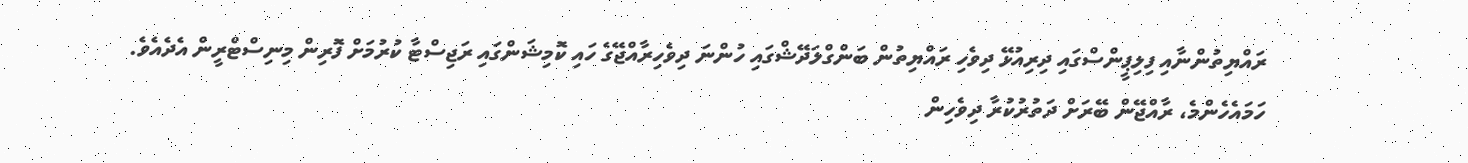ރައްޔިތުންނާއި ފިލިޕީންސްގައި ދިރިއުޅޭ ދިވެހި ރައްޔިތުން ބަންގްލަދޭޝްގައި ހުންނަ ދިވެހިރާއްޖޭގެ ހައި ކޮމިޝަންގައި ރަޖިސްޓާ ކުރުމަށް ފޮރިން މިނިސްޓްރީން އެދެއެވެ.
ހަމައެހެންމެ، ރާއްޖޭން ބޭރަށް ދަތުރުކުރާ ދިވެހިން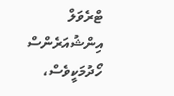ޓްރެވަލް އިންޝުއަރެންސް ހޯދުމަކީވެސް،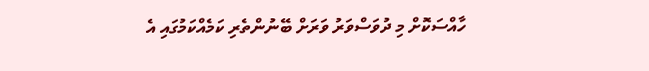ހާއްސަކޮށް މި ދުވަސްވަރު ވަރަށް ބޭނުންތެރި ކަމެއްކަމުގައި އެ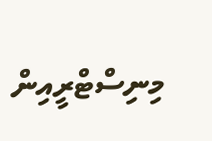މިނިސްޓްރީއިން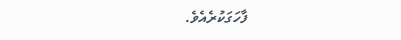ފާހަގަކުރެއެވެ.